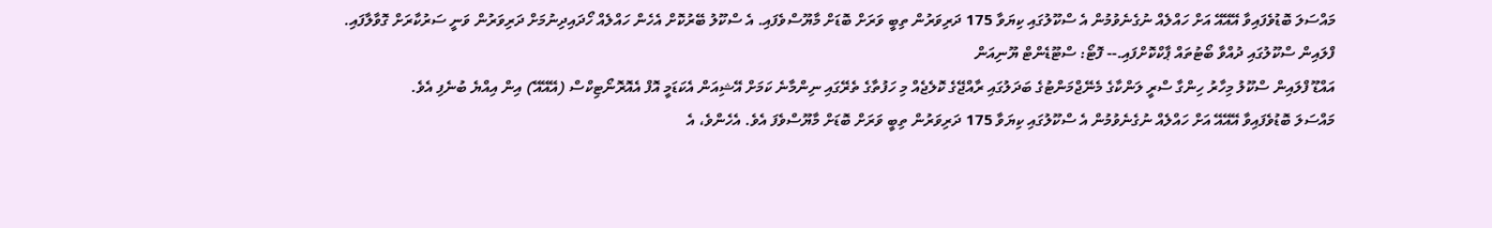މައްސަލަ ބޮޑުވެފައިވާ އޭއޭއޭ އަށް ހައްލެއް ނުގެނެވުމުން އެ ސްކޫލުގައި ކިޔަވާ 175 ދަރިވަރުން ތިބީ ވަރަށް ބޮޑަށް މާޔޫސްވެފައި. އެ ސްކޫލު ބޭރުކޮށް އެހެން ހައްލެއް ހޯދައިދިނުމަށް ދަރިވަރުން ވަނީ ސަރުކާރަށް ގޮވާލާފައި.
ފްލައިން ސްކޫލުގައި ދުއްވާ ބޯޓުތައް ޕާކްކޮށްފައި.-- ފޮޓޯ: ސްޓޫޑެންޓް ޔޫނިއަން
އައްޑޫ ފްލައިން ސްކޫލު މިހާރު ހިންގާ ސްރީ ލަންކާގެ މެނޭޖްމަންޓުގެ ބަދަލުގައި ރާއްޖޭގެ ކޮލެޖެއް މި ހަފުތާގެ ތެރޭގައި ނިންމާނެ ކަމަށް އޭޝިއަން އެކަޑަމީ އޮފް އެއޮރޮނޯޓިކްސް (އޭއޭއޭ) އިން އިއްޔެ ބުނެފި އެވެ.
މައްސަލަ ބޮޑުވެފައިވާ އޭއޭއޭ އަށް ހައްލެއް ނުގެނެވުމުން އެ ސްކޫލުގައި ކިޔަވާ 175 ދަރިވަރުން ތިބީ ވަރަށް ބޮޑަށް މާޔޫސްވެފަ އެވެ. އެހެންވެ، އެ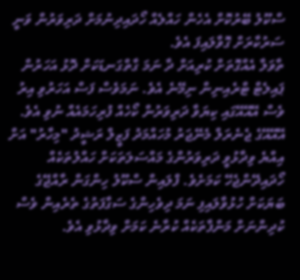ސްކޫލު ބޭރުކޮށް އެހެން ހައްލެއް ހޯދައިދިނުމަށް ދަރިވަރުން ވަނީ ސަރުކާރަށް ގޮވާލައިފަ އެވެ.
ތާވަލާ އެއްގޮތަށް ކުރިއަށް ދާ ނަމަ ގާތްގަނޑަކަށް ދޮޅު އަހަރުން ޕައިލެޓް ޓްރެއިނިން ނިމޭނެ އެވެ. ނަމަވެސް ފަސް އަހަރުވި އިރު ވެސް އޭއޭއޭގައި ކިޔަވާ ދަރިވަރުން ކޯހެއް ފުރިހަމައެއް ނުވި އެވެ. އޭއޭއޭގެ ޖެނެރަލް މެނޭޖަރު މުހައްމަދު ފަޒީލް ރަޝީދު "މިހާރު" އަށް އިއްޔެ ވިދާޅުވީ ދަރިވަރުންގެ މައްސަލަތަކަށް ހައްލުތަކެއް ހޯދައިދޭންޖެހޭ ކަމަށެވެ. ފްލައިން ސްކޫލު ހިންގަން ރާއްޖޭގެ ބަޔަކަށް ހުޅުވާލައިފި ނަމަ ދިވެހިންގެ ސަގާފަތުގެ ތެރެއިން ވެސް ކުދިންނަށް މަންފާތަކެއް ކުރާނެ ކަމަށް ވިދާޅުވި އެވެ.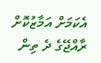އެކަމަށް އަމާޒުކޮށް ރާއްޖޭގެ ދެ ތިން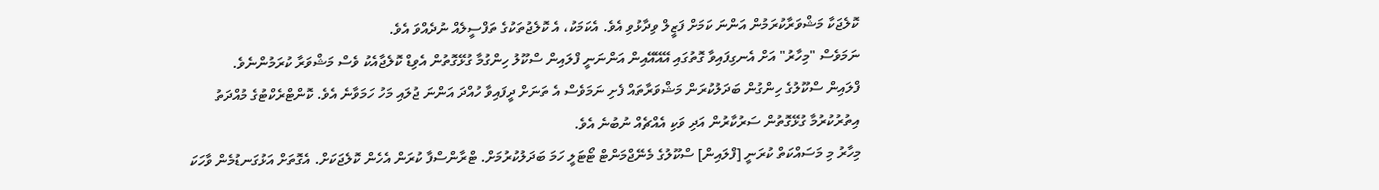ކޮލެޖަކާ މަޝްވަރާކުރަމުން އަންނަ ކަމަށް ފަޒީލް ވިދާޅުވި އެވެ. އެކަމަކު، އެ ކޮލެޖުތަކުގެ ތަފްސީލެއް ނުދެއްވަ އެވެ.
ނަމަވެސް "މިހާރު" އަށް އެނގިފައިވާ ގޮތުގައި އޭއޭއޭއިން އަންނަނީ ފްލައިން ސްކޫލު ހިންގުމާ ގުޅޭގޮތުން އެވިޑް ކޮލެޖާއެކު ވެސް މަޝްވަރާ ކުރަމުންނެވެ.
ފްލައިން ސްކޫލުގެ ހިންގުން ބަދަލުކުރަން މަޝްވަރާތައް ފެށި ނަމަވެސް އެ ތަނަށް ދީފައިވާ ހުއްދަ އަންނަ ޖުލައި މަހު ހަމަވާނެ އެވެ. ކޮންޓްރެކްޓުގެ މުއްދަތު އިތުރުކުރުމާ ގުޅޭގޮތުން ސަރުކާރުން އަދި ވަކި އެއްޗެއް ނުބުނެ އެވެ.
މިހާރު މި މަސައްކަތް ކުރަނީ [ފްލައިން] ސްކޫލުގެ މެނޭޖްމަންޓް ޓޯޓަލީ ހަމަ ބަދަލުކުރުމަށް. ޓްރާންސްފާ ކުރަން އެހެން ކޮލެޖަކަށް. އެގޮތަށް އަޅުގަނޑުމެން ވާހަކަ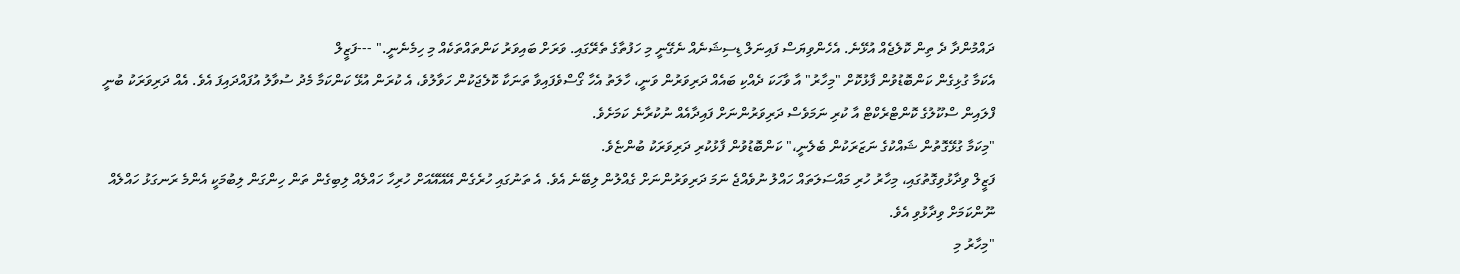ދައްމުންދާ ދެ ތިން ކޮލެޖެއް އުޅޭނެ. އެހެންވިޔަސް ފައިނަލް ޑިސިޝަނެއް ނެގޭނީ މި ހަފުތާގެ ތެރޭގައި. ވަރަށް ބައިވަރު ކަންތައްތަކެއް މި ހިމެނެނީ." ---ފަޒީލް
އެކަމާ ގުޅިގެން ކަންބޮޑުވުން ފާޅުކޮށް "މިހާރު" އާ ވާހަކަ ދެއްކި ބައެއް ދަރިވަރުން ވަނީ، ހާލަތު އެހާ ގޯސްވެފައިވާ ތަނަކާ ކޮލެޖަކުން ހަވާލުވެ، އެ ކުރަން އުޅޭ ކަންކަމާ މެދު ސުވާލު އުފައްދައިފަ އެވެ. އެއް ދަރިވަރަކު ބުނީ ފްލައިން ސްކޫލުގެ ކޮންޓްރެކްޓް އާ ކުރި ނަމަވެސް ދަރިވަރުންނަށް ފައިދާއެއް ނުކުރާނެ ކަމަށެވެ.
"މިކަމާ ގުޅޭގޮތުން ޝައްކުގެ ނަޒަރަކުން ބެލެނީ،" ކަންބޮޑުވުން ފާޅުކުރި ދަރިވަރަކު ބުންޏެވެ.
ފަޒީލް ވިދާޅުވިގޮތުގައި، މިހާރު ހުރި މައްސަލަތައް ހައްލު ނުވެއްޖެ ނަމަ ދަރިވަރުންނަށް ގެއްލުން ލިބޭނެ އެވެ. އެ ތަނުގައި ހުރެގެން އޭއޭއޭއަށް ހުރިހާ ހައްލެއް ލިބިގެން ތަން ހިންގަން ލިބުމަކީ އެންމެ ރަނގަޅު ހައްލެއް ނޫންކަމަށް ވިދާޅުވި އެވެ.
"މިހާރު މި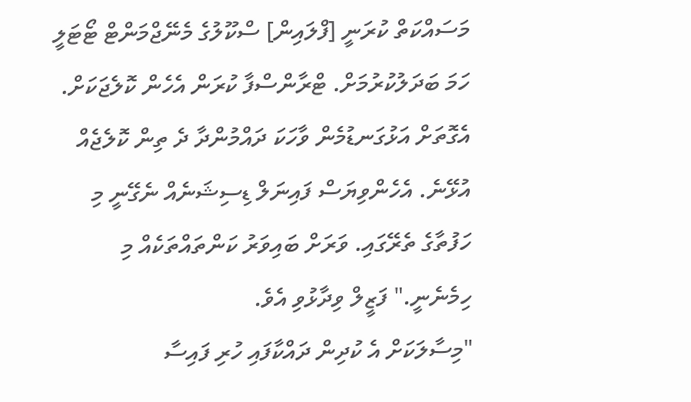މަސައްކަތް ކުރަނީ [ފްލައިން] ސްކޫލުގެ މެނޭޖްމަންޓް ޓޯޓަލީ ހަމަ ބަދަލުކުރުމަށް. ޓްރާންސްފާ ކުރަން އެހެން ކޮލެޖަކަށް. އެގޮތަށް އަޅުގަނޑުމެން ވާހަކަ ދައްމުންދާ ދެ ތިން ކޮލެޖެއް އުޅޭނެ. އެހެންވިޔަސް ފައިނަލް ޑިސިޝަނެއް ނެގޭނީ މި ހަފުތާގެ ތެރޭގައި. ވަރަށް ބައިވަރު ކަންތައްތަކެއް މި ހިމެނެނީ." ފަޒީލް ވިދާޅުވި އެވެ.
"މިސާލަކަށް އެ ކުދިން ދައްކާފައި ހުރި ފައިސާ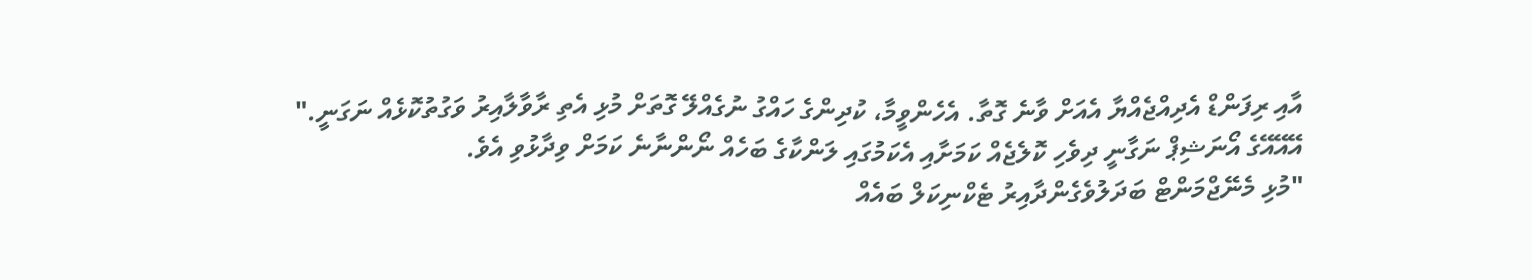އާއި ރިފަންޑް އެދިއްޖެއްޔާ އެއަށް ވާނެ ގޮތާ. އެހެންވީމާ، ކުދިންގެ ހައްގު ނުގެއްލޭ ގޮތަށް މުޅި އެތި ރާވާލާއިރު ވަގުތުކޮޅެއް ނަގަނީ."
އޭއޭއޭގެ އޯނަޝިޕް ނަގާނީ ދިވެހި ކޮލެޖެއް ކަމަށާއި އެކަމުގައި ލަންކާގެ ބަހެއް ނޯންނާނެ ކަމަށް ވިދާޅުވި އެވެ.
"މުޅި މެނޭޖްމަންޓް ބަދަލުވެގެންދާއިރު ޓެކްނިކަލް ބައެއް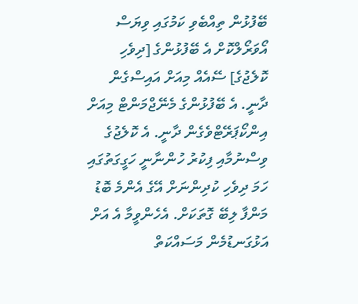ބޭފުޅުން ތިއްބެވި ކަމުގައި ވިޔަސް އޯވަރޯލްކޮށް އެ ބޭފުޅުންގެ [ދިވެހި ކޮލެޖުގެ] ސޭއެއް މިއަށް އައިސްގެން ދާނީ. އެ ބޭފުޅުންގެ މެނޭޖްމަންޓް މިއަށް އިންކޯޕަރޭޓްވެގެން ދާނީ. އެ ކޮލެޖުގެ ވިސްނުމާއި ފިކުރު ހުންނާނީ ހަގީގަތުގައި ހަމަ ދިވެހި ކުދިންނަށް އޭގެ އެންމެ ބޮޑު މަންފާ ލިބޭ ގޮތަކަށް. އެހެންވީމާ އެ އަށް އަޅުގަނޑުމެން މަސައްކަތް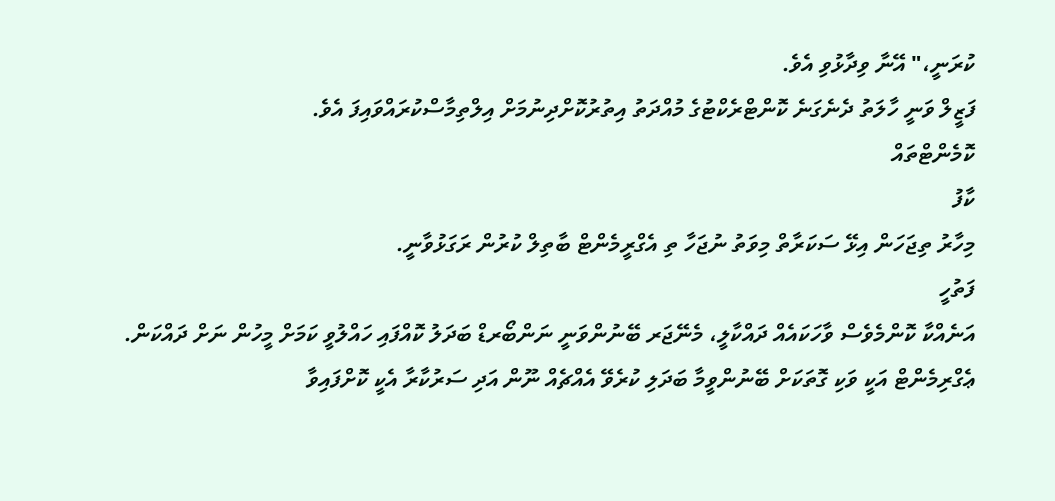ކުރަނީ،" އޭނާ ވިދާޅުވި އެވެ.
ފަޒީލް ވަނީ ހާލަތު ދެނެގަނެ ކޮންޓްރެކްޓުގެ މުއްދަތު އިތުރުކޮށްދިނުމަށް އިލްތިމާސްކުރައްވައިފަ އެވެ.
ކޮމެންޓްތައް
ކާފު
މިހާރު ތިޖަހަން އިޅޭ ސަކަރާތް މިވަތު ނުޖަހާ ތި އެގްރީމެންޓް ބާތިލް ކުރުން ރަގަޅުވާނީ.
ފަތުހީ
އަނެއްކާ ކޮންމެވެސް ވާހަކައެއް ދައްކާލީ، މެނޭޖަރ ބޭނުންވަނީ ނަންބޯރޑް ބަދަލު ކޮއްފައި ހައްލުވީ ކަމަށް މީހުން ނަށް ދައްކަން. ޢެގްރިމެންޓް އަކީ ވަކި ގޮތަކަށް ބޭނުންވީމާ ބަދަލި ކުރެވޭ އެއްޗެއް ނޫން އަދި ސަރުކާރާ އެކީ ކޮށްފައިވާ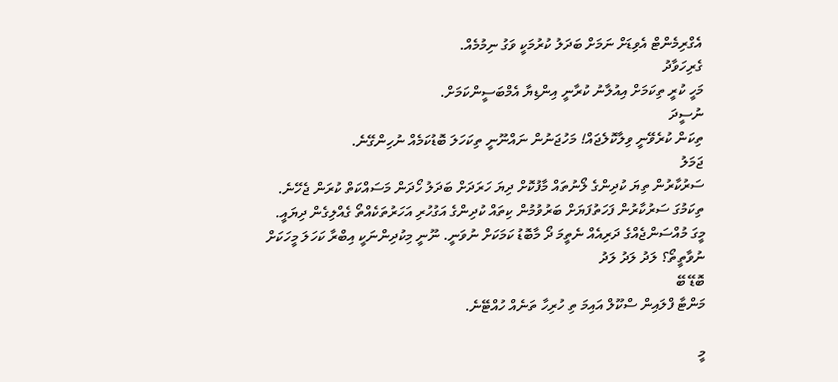އެގްރިމެންޓް އެވިޑަށް ނަމަށް ބަދަލު ކުރުމަކީ ވަގު ނިމުމެއް.
ގެރިހަވާދު
މަހީ ކުރީ ތިކަމަށް އިއުލާނު ކުރާނީ އިންޑިޔާ އެމްބަސީންކަމަށް.
ނުސީދަ
ތިކަން ކުރެވޭނީ ވިލާކޮލެޖައް! މަހުޖަނުން ނައްނޫނީ ތިކަހަލަ ބޮޑުކަމެއް ނުހިންގޭނެ.
ޖަމަލު
ސަރުކާރުން ތިޔަ ކުދިންގެ ލޯނުތައް މާފުކޮށް ދިޔަ ހަރަދަށް ބަދަލު ހޯދަން މަސައްކަތް ކުރަން ޖެހޭނެ. ތިކަމުގަ ސަރުކާރުން ފަހަތުފަޔަށް ބަރުވުމުން ކިތައް ކުދިންގެ އަގުހުރި އަހަރުތަކެއްތޯ ގެއްލިގެން ދިޔައީ. މީގަ މުއްސަންޖެއްގެ ދަރިއެއް ނެތީމަ ދޯ މާބޮޑު ކަމަކަށް ނުވަނީ. ނޫނީ މިކުދިންނަކީ އިބްރާ ކަހަލަ މީހަކަށް ނުވާތީތޯ؟ ލަދު ލަދު ލަދު
ބޮޑޭ ބޭ
މަންޓާ ފްލައިން ސްކޫލް އައިމަ ތި ހުރިހާ ތަނެއް ހުއްޓޭނެ.

މީ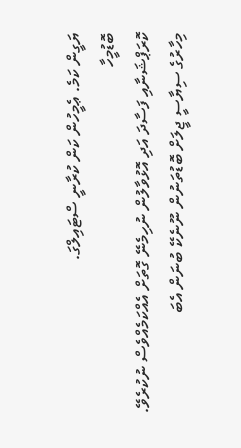ޔަގީން ކަމެ. ޢެމީހުން ކަން ކުރާނީ ސްޓައިލްގަ.
ބޮޑުމީހާ
ކޮރަޕްޝަނާއި ފަސާދަ އަދި އޮޅުވާލުން ނުހިމެނޭ ގޮތަށް އެއްކަމެއްވެސް ނުކުރެވޭ. މިހާރުގެ ސިޔާސީ ޖީލަށް ބޮޑުތަނުން ނޫނެކޭ ބުނަން އެބަ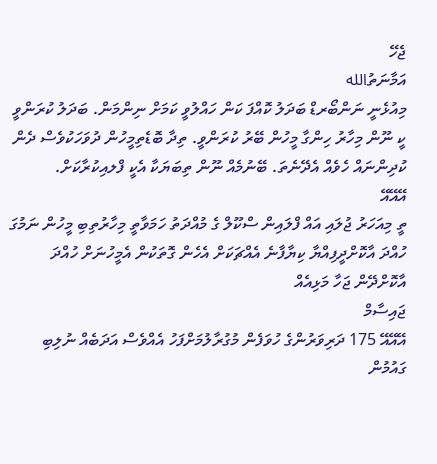ޖެހޭ
އަމާނަތުالله
މިއުޅެނީ ނަންބޯރޑް ބަދަލު ކޮއްފަ ކަން ހައްލުވީ ކަމަށް ނިންމަން. ބަދަލު ކުރަންވީ ކީ ނޫން މިހާރު ހިންގާ މީހުން ބޭރު ކުރަންވީ. ތިދާ ބޮޑެތިމީހުން ދުވަހަކުވެސް ދެން ކުދިންނައް ހެވެއް އެދޭނެތަ. ބޭނުމެއް ނޫން ތިބަޔަކާ އެކީ ފްލއިކުރާކަށް.
އޭއޭއޭ
ތީ މިއަހަރު ޖުލައި އައް ފްލައިން ސްކޫލް ގެ މުއްދަތު ހަމަވާތީ މިހާރުތިބި މީހުން ނަމުގަ ހުއްދަ އާކޮށްދީފިއްޔާ ކިޔާފާނެ އެއްޗަކަށް އެހެން ގޮތަކުން އެމީހުނަށް ހުއްދަ އާކޮށްދޭން ޖަހާ މަޅިއެއް
ޖައިސާމް
އޭއޭއޭ 175 ދަރިވަރުންގެ ހުވަފެން މުގުރާލުމަށްފަހު އެއްވެސް އަދަބެއް ނުލިބި ގައުމުން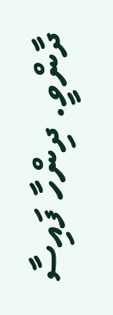ދާންވީ. ދިންހާ ފައިސާ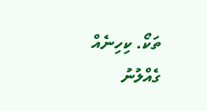ތަކޯ. ކިހިނެއް ގެއްލުނު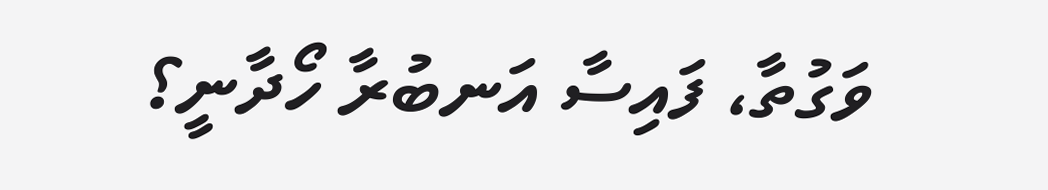ވަގުތާ، ފައިސާ އަނބުރާ ހޯދާނީ؟